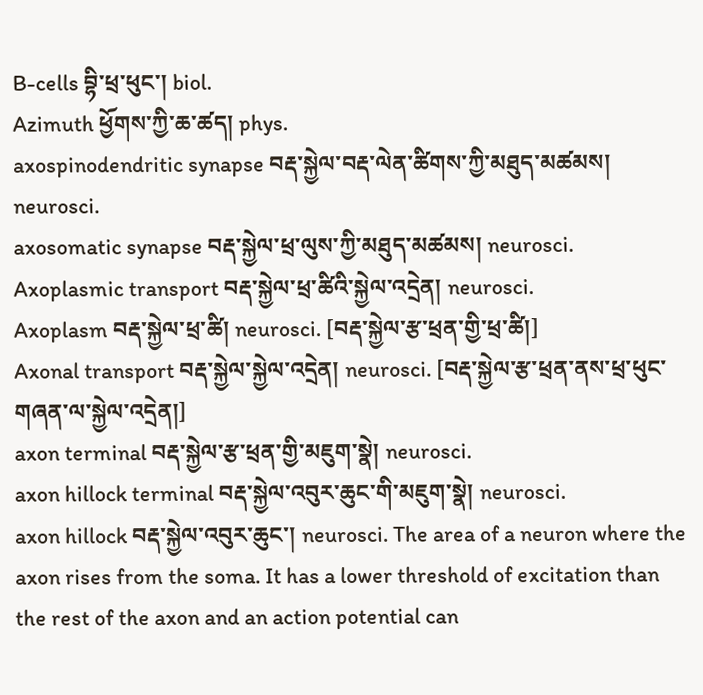B-cells བྷི་ཕྲ་ཕུང་། biol.
Azimuth ཕྱོགས་ཀྱི་ཆ་ཚད། phys.
axospinodendritic synapse བརྡ་སྐྱེལ་བརྡ་ལེན་ཚིགས་ཀྱི་མཐུད་མཚམས། neurosci.
axosomatic synapse བརྡ་སྐྱེལ་ཕྲ་ལུས་ཀྱི་མཐུད་མཚམས། neurosci.
Axoplasmic transport བརྡ་སྐྱེལ་ཕྲ་ཚིའི་སྐྱེལ་འདྲེན། neurosci.
Axoplasm བརྡ་སྐྱེལ་ཕྲ་ཚི། neurosci. [བརྡ་སྐྱེལ་རྩ་ཕྲན་གྱི་ཕྲ་ཚི།]
Axonal transport བརྡ་སྐྱེལ་སྐྱེལ་འདྲེན། neurosci. [བརྡ་སྐྱེལ་རྩ་ཕྲན་ནས་ཕྲ་ཕུང་གཞན་ལ་སྐྱེལ་འདྲེན།]
axon terminal བརྡ་སྐྱེལ་རྩ་ཕྲན་གྱི་མཇུག་སྣེ། neurosci.
axon hillock terminal བརྡ་སྐྱེལ་འབུར་ཆུང་གི་མཇུག་སྣེ། neurosci.
axon hillock བརྡ་སྐྱེལ་འབུར་ཆུང་། neurosci. The area of a neuron where the axon rises from the soma. It has a lower threshold of excitation than the rest of the axon and an action potential can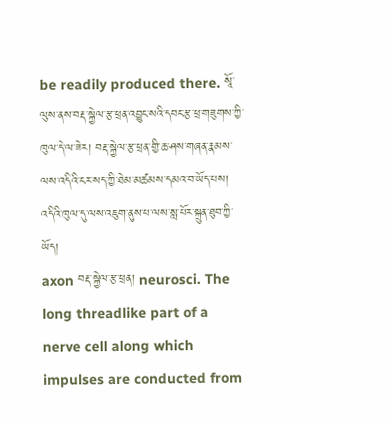be readily produced there. སཱོ་ལུས་ནས་བརྡ་སྐྱེལ་རྩ་ཕྲན་འབྱུང་སའི་དབང་རྩ་ཕྲ་གཟུགས་ཀྱི་ཁུལ་དེ་ལ་ཟེར། བརྡ་སྐྱེལ་རྩ་ཕྲན་གྱི་ཆ་ཤས་གཞན་རྣམས་ལས་འདིའི་ངར་སད་ཀྱི་ཐེམ་མཚམས་དམའ་བ་ཡོད་པས། འདིའི་ཁུལ་དུ་ལས་འཇུག་ནུས་པ་ལས་སླ་པོར་སྐྲུན་ཐུབ་ཀྱི་ཡོད།
axon བརྡ་སྐྱེལ་རྩ་ཕྲན། neurosci. The long threadlike part of a nerve cell along which impulses are conducted from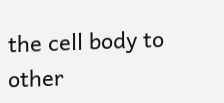the cell body to other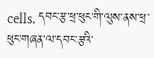cells. དབང་རྩ་ཕྲ་ཕུང་གི་ལུས་ནས་ཕྲ་ཕུང་གཞན་ལ་དབང་རྩའི་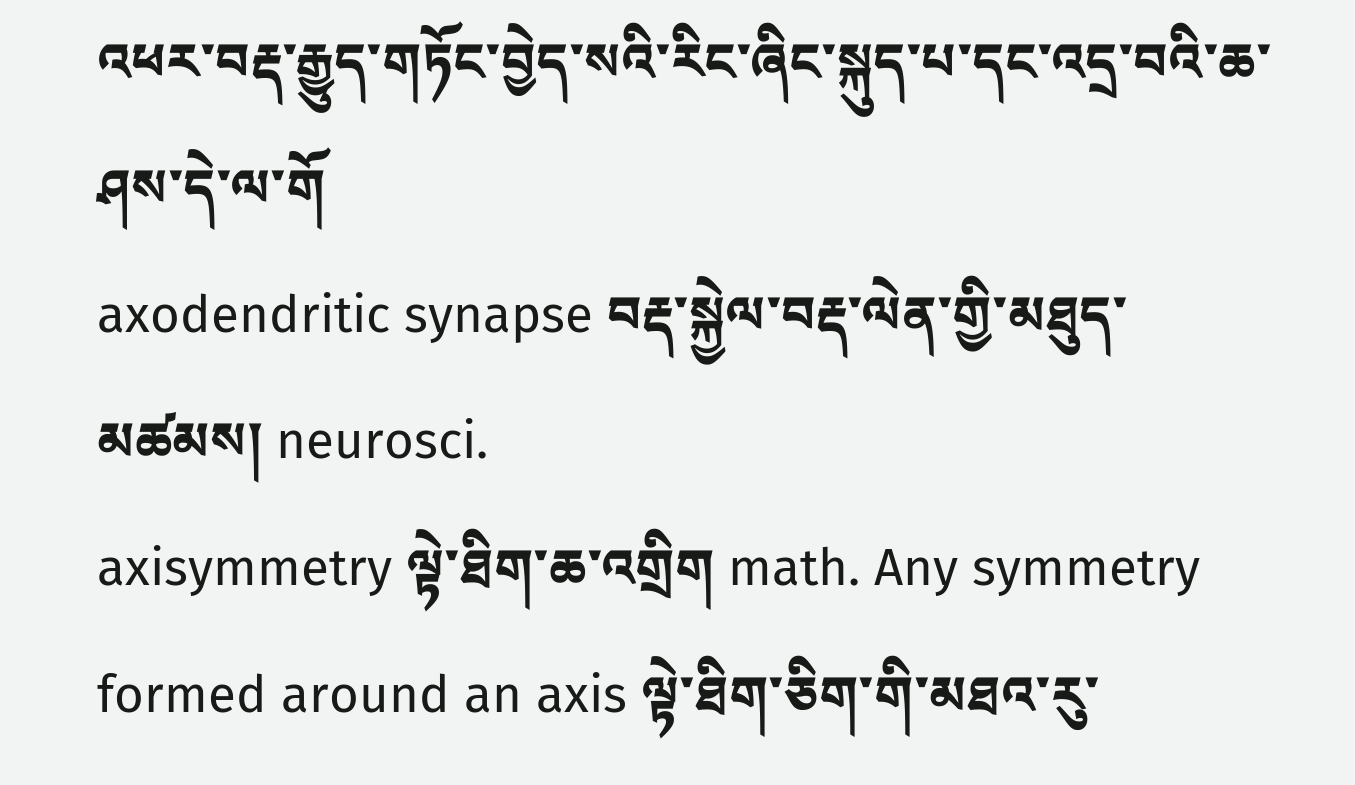འཕར་བརྡ་རྒྱུད་གཏོང་བྱེད་སའི་རིང་ཞིང་སྐུད་པ་དང་འདྲ་བའི་ཆ་ཤས་དེ་ལ་གོ
axodendritic synapse བརྡ་སྐྱེལ་བརྡ་ལེན་གྱི་མཐུད་མཚམས། neurosci.
axisymmetry ལྟེ་ཐིག་ཆ་འགྲིག math. Any symmetry formed around an axis ལྟེ་ཐིག་ཅིག་གི་མཐའ་རུ་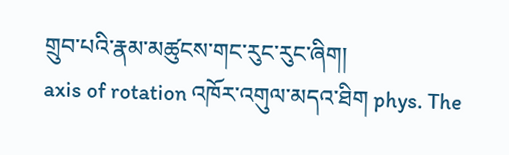གྲུབ་པའི་རྣམ་མཚུངས་གང་རུང་རུང་ཞིག།
axis of rotation འཁོར་འགུལ་མདའ་ཐིག phys. The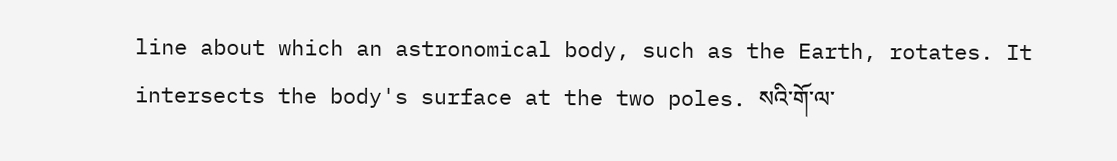line about which an astronomical body, such as the Earth, rotates. It intersects the body's surface at the two poles. སའི་གོ་ལ་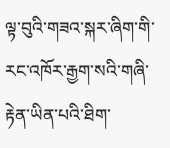ལྟ་བུའི་གཟའ་སྐར་ཞིག་གི་རང་འཁོར་རྒྱག་སའི་གཞི་རྟེན་ཡིན་པའི་ཐིག་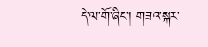དེ་ལ་གོ་ཞིང་། གཟའ་སྐར་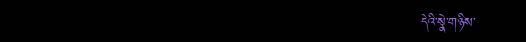དེའི་སྣེ་གཉིས་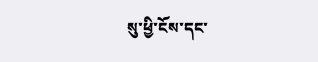སུ་ཕྱི་ངོས་དང་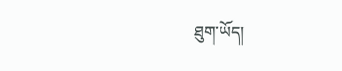ཐུག་ཡོད།